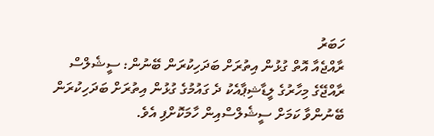ހަބަރު
ރާއްޖެއާ އޮތް ގުޅުން އިތުރަށް ބަދަހިކުރަން ބޭނުން: ސީޝެލްސް
ރާއްޖޭގެ މިހާރުގެ ލީޑާޝިޕާއެކު ދެ ގައުމުގެ ގުޅުން އިތުރަށް ބަދަހިކުރަން ބޭނުންވާ ކަމަށް ސީޝެލްސްއިން ހާމަކޮށްފި އެވެ.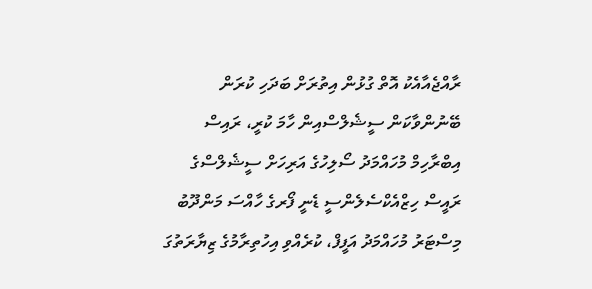ރާއްޖެއާއެކު އޮތް ގުޅުން އިތުރަށް ބަދަހި ކުރަން ބޭނުންވާކަން ސީޝެލްސްއިން ހާމަ ކުރީ، ރައިސް އިބްރާހިމް މުހައްމަދު ސޯލިހުގެ އަރިހަށް ސީޝެލްސްގެ ރައީސް ހިޒްއެކްސެލެންސީ ޑެނީ ފޯރގެ ހާއްސަ މަންދޫބު މިސްޓަރު މުހައްމަދު އަފީފް، ކުރެއްވި އިހުތިރާމުގެ ޒިޔާރަތުގަ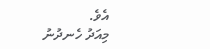އެވެ.
މިއަދު ހެނދުނު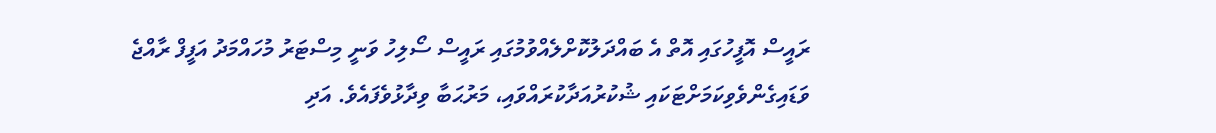ރައީސް އޮފީހުގައި އޮތް އެ ބައްދަލުކޮށްލެއްވުމުގައި ރައީސް ސޯލިހު ވަނީ މިސްޓަރު މުހައްމަދު އަފީފް ރާއްޖެ ވަޑައިގެންވެވިކަމަށްޓަކައި ޝުކުރުއަދާކުރައްވައި، މަރުޙަބާ ވިދާޅުވެފައެވެ. އަދި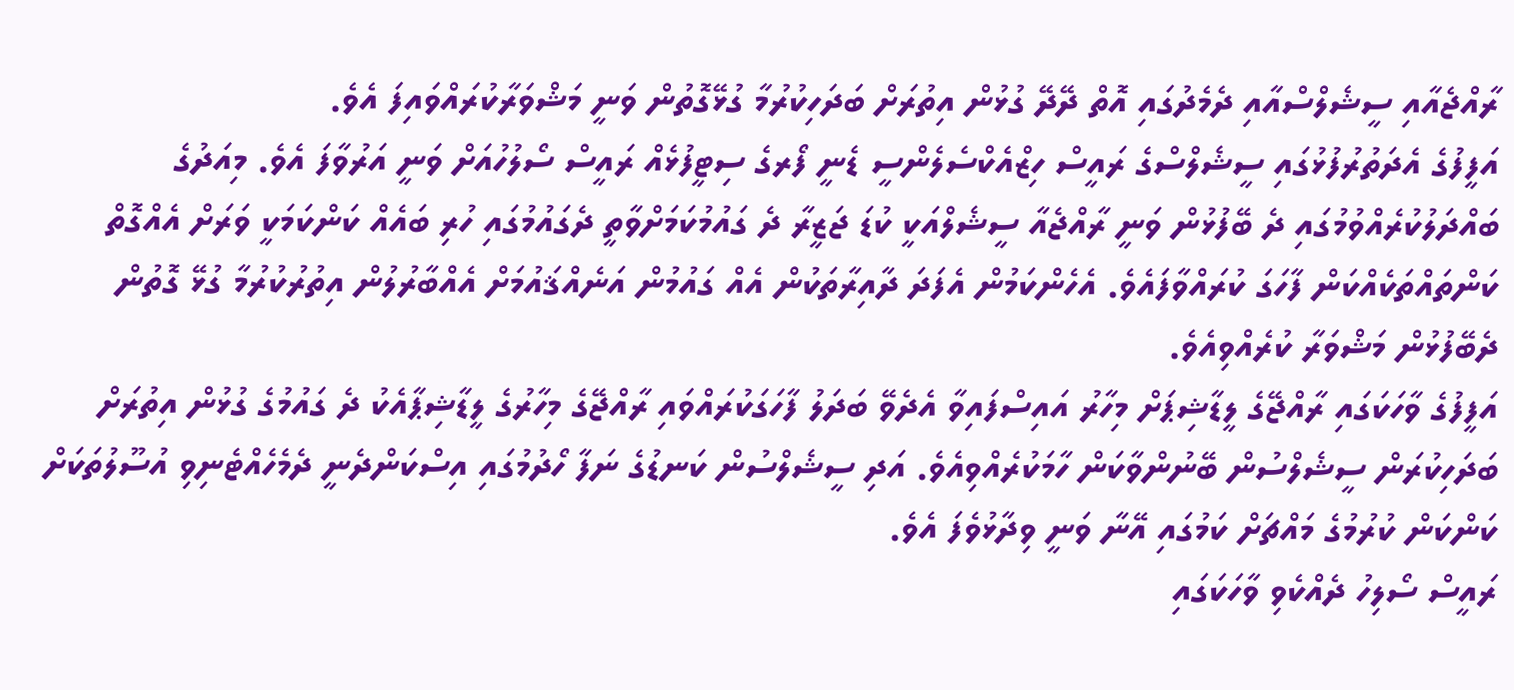ރާއްޖެއާއި ސީޝެލްސްއާއި ދެމެދުގައި އޮތް ދޭދޭ ގުޅުން އިތުރަށް ބަދަހިކުރުމާ ގުޅޭގޮތުން ވަނީ މަޝްވަރާކުރައްވައިފަ އެވެ.
އަފީފުގެ އެދަތުރުފުޅުގައި ސީޝެލްސްގެ ރައީސް ހިޒްއެކްސެލެންސީ ޑެނީ ފޯރގެ ސިޓީފުޅެއް ރައީސް ސޯލުހުއަށް ވަނީ އަރުވާފަ އެވެ. މިއަދުގެ ބައްދަލުކުރެއްވުމުގައި ދެ ބޭފުޅުން ވަނީ ރާއްޖެއާ ސީޝެލްއަކީ ކުޑަ ޖަޒީރާ ދެ ގައުމުކަމަށްވާތީ ދެގައުމުގައި ހުރި ބައެއް ކަންކަމަކީ ވަރަށް އެއްގޮތް ކަންތައްތަކެއްކަން ފާހަގަ ކުރައްވާފައެވެ. އެހެންކަމުން އެފަދަ ދާއިރާތަކުން އެއް ގައުމުން އަނެއްޤައުމަށް އެއްބާރުލުން އިތުރުކުރުމާ ގުޅޭ ގޮތުން ދެބޭފުޅުން މަޝްވަރާ ކުރެއްވިއެވެ.
އަފީފުގެ ވާހަކަގައި ރާއްޖޭގެ ލީޑާޝިޕަށް މިހާރު އައިސްފައިވާ އެދެވޭ ބަދަލު ފާހަގަކުރައްވައި ރާއްޖޭގެ މިހާރުގެ ލީޑާޝިޕާއެކު ދެ ގައުމުގެ ގުޅުން އިތުރަށް ބަދަހިކުރަން ސީޝެލްސުން ބޭނުންވާކަން ހާމަކުރެއްވިއެވެ. އަދި ސީޝެލްސުން ކަނޑުގެ ނަފާ ހޯދުމުގައި އިސްކަންދެނީ ދެމެހެއްޓެނިވި އުސޫލުތަކަށް ކަންކަން ކުރުމުގެ މައްޗަށް ކަމުގައި އޭނާ ވަނީ ވިދާޅުވެފަ އެވެ.
ރައީސް ސޯލިހު ދެއްކެވި ވާހަކަގައި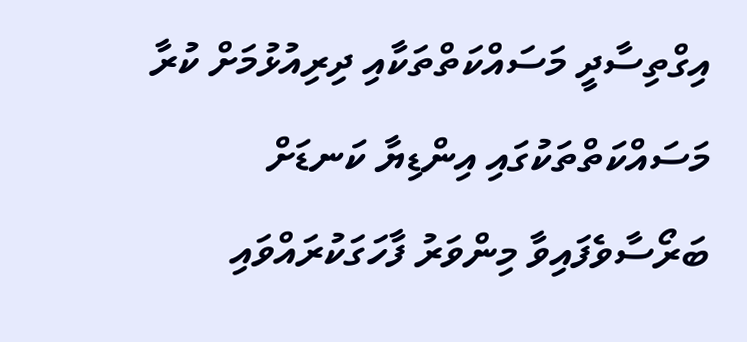އިގްތިސާދީ މަސައްކަތްތަކާއި ދިރިއުޅުމަށް ކުރާ މަސައްކަތްތަކުގައި އިންޑިޔާ ކަނޑަށް ބަރޯސާވެފައިވާ މިންވަރު ފާހަގަކުރައްވައި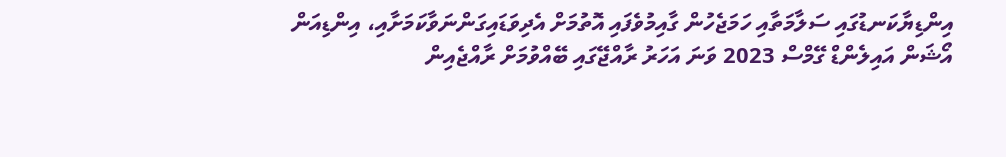އިންޑިޔާކަނޑުގައި ސަލާމަތާއި ހަމަޖެހުން ގާއިމުވެފައި އޮތުމަށް އެދިވަޑައިގަންނަވާކަމަށާއި، އިންޑިއަން އޯޝަން އައިލެންޑް ގޭމްސް 2023 ވަނަ އަހަރު ރާއްޖޭގައި ބޭއްވުމަށް ރާއްޖެއިން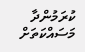ކުރަމުންދާ މަސައްކަތަށް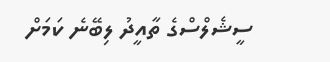ސީޝެލްސްގެ ތާއީދު ލިބޭނެ ކަމަށް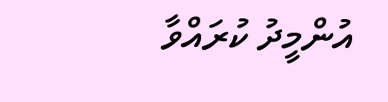އުންމީދު ކުރައްވާ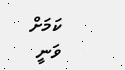ކަމަށް ވަނީ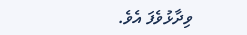ވިދާޅުވެފަ އެވެ.